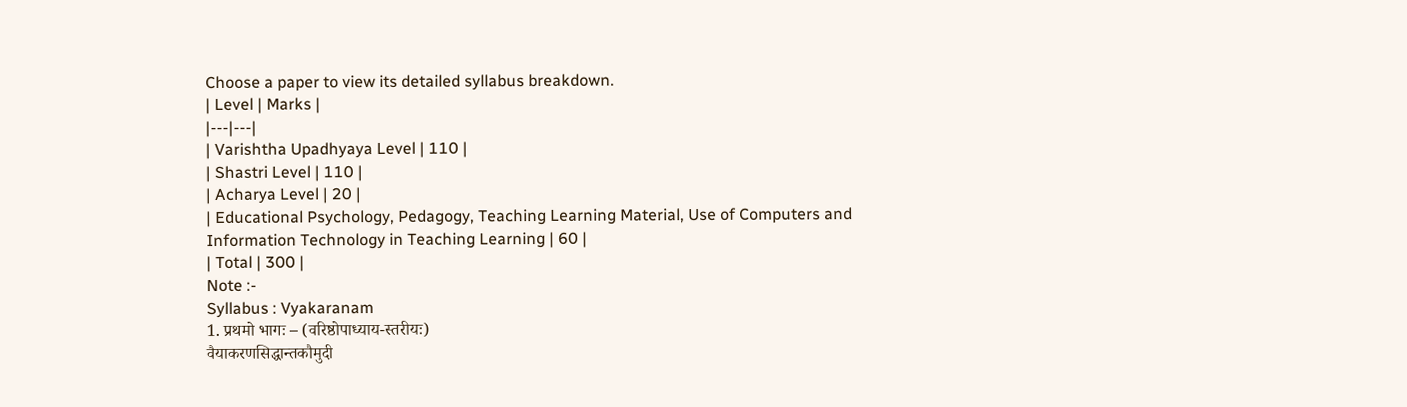Choose a paper to view its detailed syllabus breakdown.
| Level | Marks |
|---|---|
| Varishtha Upadhyaya Level | 110 |
| Shastri Level | 110 |
| Acharya Level | 20 |
| Educational Psychology, Pedagogy, Teaching Learning Material, Use of Computers and Information Technology in Teaching Learning | 60 |
| Total | 300 |
Note :-
Syllabus : Vyakaranam
1. प्रथमो भागः – (वरिष्ठोपाध्याय-स्तरीयः)
वैयाकरणसिद्धान्तकौमुदी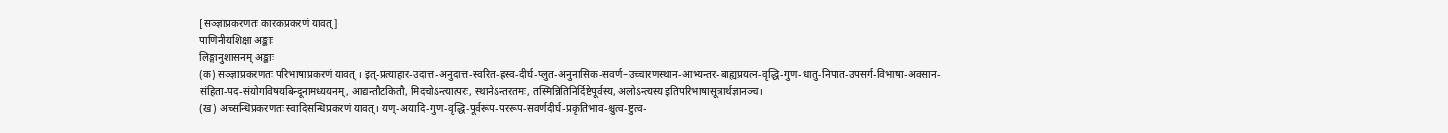[सञ्ज्ञाप्रकरणतः कारकप्रकरणं यावत्]
पाणिनीयशिक्षा अङ्काः
लिङ्गानुशासनम् अङ्काः
(क) सञ्ज्ञाप्रकरणतः परिभाषाप्रकरणं यावत् । इत्-प्रत्याहार-उदात्त-अनुदात्त-स्वरित-ह्रस्व-दीर्घ-प्लुत-अनुनासिक-सवर्ण–उच्चारणस्थान-आभ्यन्तर-बाह्यप्रयत्न-वृद्धि-गुण-धातु-निपात-उपसर्ग-विभाषा-अवसान-संहिता-पद-संयोगविषयबिन्दूनामध्ययनम्, आद्यन्तौटकितौ, मिदचोऽन्त्यात्परः, स्थानेऽन्तरतमः, तस्मिन्नितिनिर्दिष्टेपूर्वस्य, अलोऽन्त्यस्य इतिपरिभाषासूत्रार्थज्ञानञ्च।
(ख) अच्सन्धिप्रकरणतः स्वादिसन्धिप्रकरणं यावत्। यण्-अयादि-गुण-वृद्धि-पूर्वरूप-पररूप-सवर्णदीर्घ-प्रकृतिभाव-श्चुत्व-ष्टुत्व-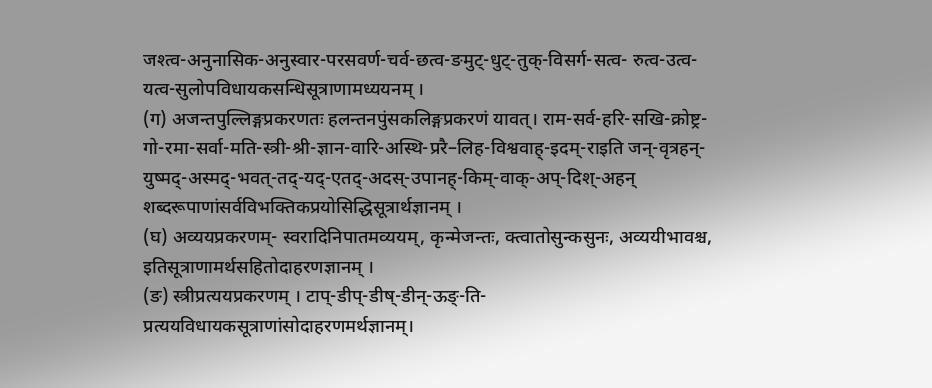जश्त्व-अनुनासिक-अनुस्वार-परसवर्ण-चर्व-छत्व-ङमुट्-धुट्-तुक्-विसर्ग-सत्व- रुत्व-उत्व-यत्व-सुलोपविधायकसन्धिसूत्राणामध्ययनम् ।
(ग) अजन्तपुल्लिङ्गप्रकरणतः हलन्तनपुंसकलिङ्गप्रकरणं यावत्। राम-सर्व-हरि-सखि-क्रोष्ट्र-गो-रमा-सर्वा-मति-स्त्री-श्री-ज्ञान-वारि-अस्थि-प्ररै–लिह-विश्ववाह्-इदम्-राइति जन्-वृत्रहन्-युष्मद्-अस्मद्-भवत्-तद्-यद्-एतद्-अदस्-उपानह्-किम्-वाक्-अप्-दिश्-अहन् शब्दरूपाणांसर्वविभक्तिकप्रयोसिद्धिसूत्रार्थज्ञानम् ।
(घ) अव्ययप्रकरणम्- स्वरादिनिपातमव्ययम्, कृन्मेजन्तः, क्त्वातोसुन्कसुनः, अव्ययीभावश्च, इतिसूत्राणामर्थसहितोदाहरणज्ञानम् ।
(ङ) स्त्रीप्रत्ययप्रकरणम् । टाप्-डीप्-डीष्-डीन्-ऊङ्-ति-प्रत्ययविधायकसूत्राणांसोदाहरणमर्थज्ञानम्।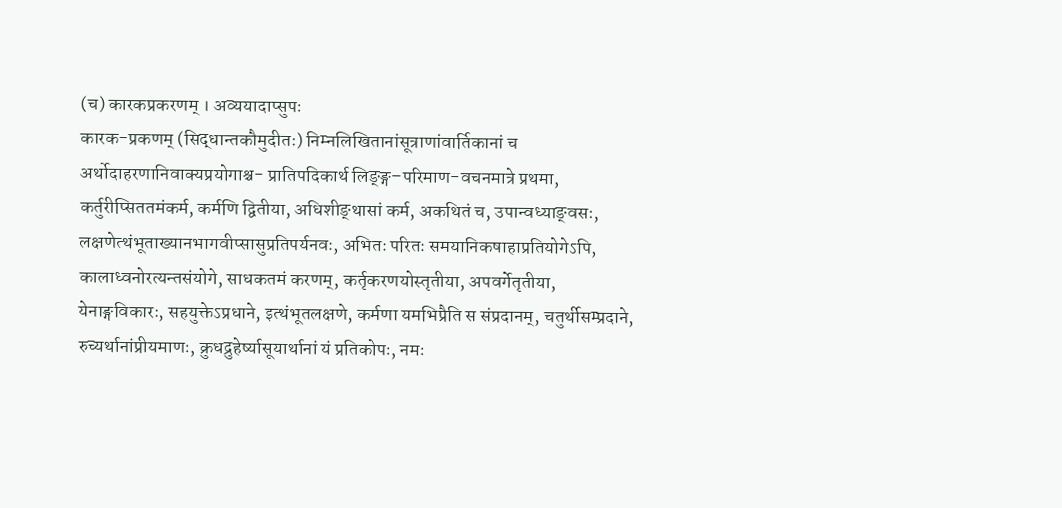(च) कारकप्रकरणम् । अव्ययादाप्सुपः
कारक-प्रकणम् (सिद्धान्तकौमुदीतः) निम्नलिखितानांसूत्राणांवार्तिकानां च अर्थोदाहरणानिवाक्यप्रयोगाश्च- प्रातिपदिकार्थ लिङ्ङ्ग–परिमाण-वचनमात्रे प्रथमा, कर्तुरीप्सिततमंकर्म, कर्मणि द्वितीया, अधिशीङ्थासां कर्म, अकथितं च, उपान्वध्याङ्वसः, लक्षणेत्थंभूताख्यानभागवीप्सासुप्रतिपर्यनवः, अभितः परितः समयानिकषाहाप्रतियोगेऽपि, कालाध्वनोरत्यन्तसंयोगे, साधकतमं करणम्, कर्तृकरणयोस्तृतीया, अपवर्गेतृतीया, येनाङ्गविकारः, सहयुक्तेऽप्रधाने, इत्थंभूतलक्षणे, कर्मणा यमभिप्रैति स संप्रदानम्, चतुर्थीसम्प्रदाने, रुच्यर्थानांप्रीयमाणः, क्रुधद्रुहेर्ष्यासूयार्थानां यं प्रतिकोपः, नमः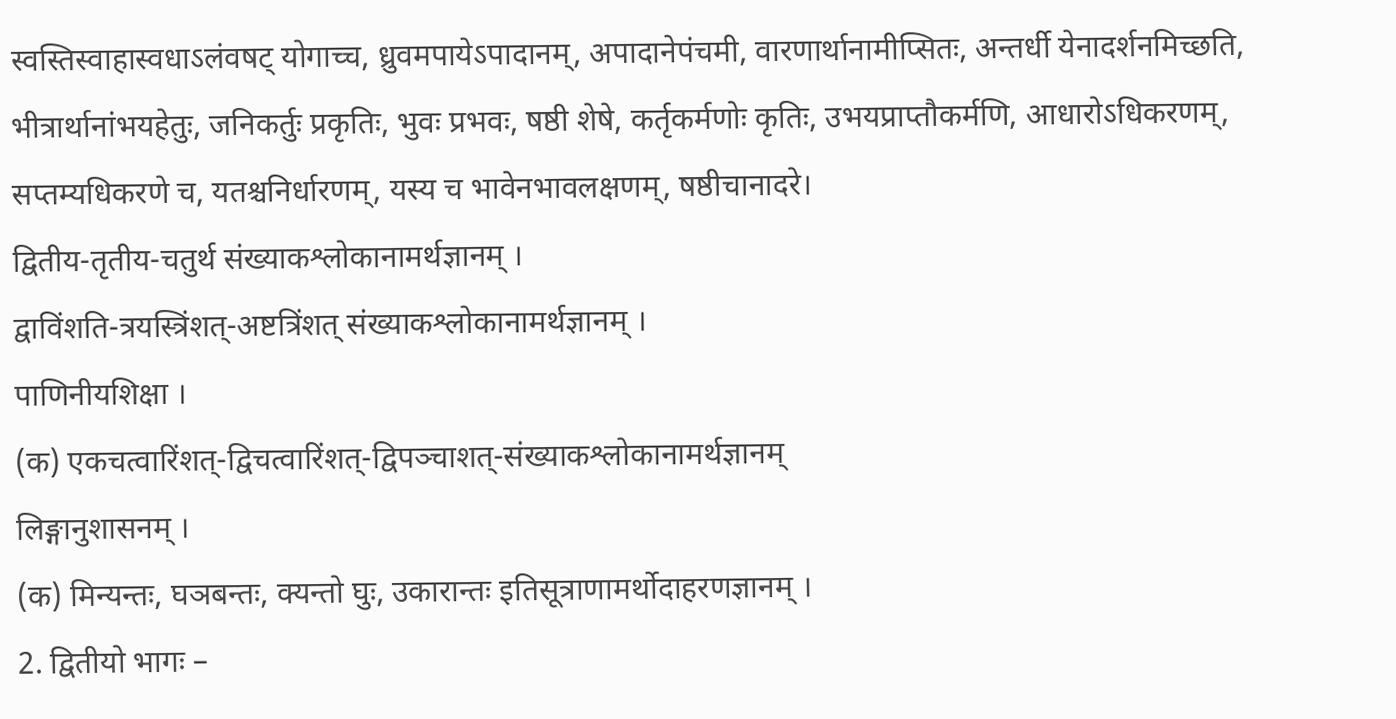स्वस्तिस्वाहास्वधाऽलंवषट् योगाच्च, ध्रुवमपायेऽपादानम्, अपादानेपंचमी, वारणार्थानामीप्सितः, अन्तर्धी येनादर्शनमिच्छति, भीत्रार्थानांभयहेतुः, जनिकर्तुः प्रकृतिः, भुवः प्रभवः, षष्ठी शेषे, कर्तृकर्मणोः कृतिः, उभयप्राप्तौकर्मणि, आधारोऽधिकरणम्, सप्तम्यधिकरणे च, यतश्चनिर्धारणम्, यस्य च भावेनभावलक्षणम्, षष्ठीचानादरे।
द्वितीय-तृतीय-चतुर्थ संख्याकश्लोकानामर्थज्ञानम् ।
द्वाविंशति-त्रयस्त्रिंशत्-अष्टत्रिंशत् संख्याकश्लोकानामर्थज्ञानम् ।
पाणिनीयशिक्षा ।
(क) एकचत्वारिंशत्-द्विचत्वारिंशत्-द्विपञ्चाशत्-संख्याकश्लोकानामर्थज्ञानम्
लिङ्गानुशासनम् ।
(क) मिन्यन्तः, घञबन्तः, क्यन्तो घुः, उकारान्तः इतिसूत्राणामर्थोदाहरणज्ञानम् ।
2. द्वितीयो भागः –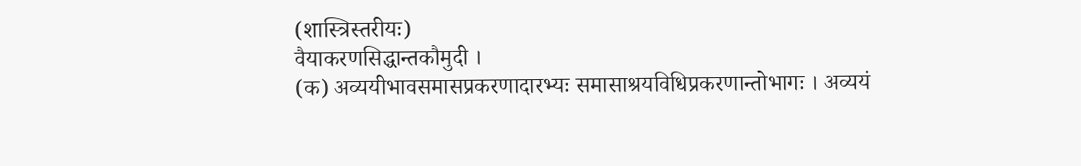(शास्त्रिस्तरीयः)
वैयाकरणसिद्धान्तकौमुदी ।
(क) अव्ययीभावसमासप्रकरणादारभ्यः समासाश्रयविधिप्रकरणान्तोभागः । अव्ययं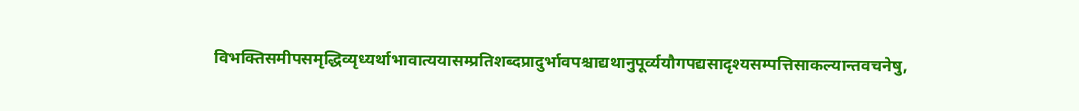विभक्तिसमीपसमृद्धिव्यृध्यर्थाभावात्ययासम्प्रतिशब्दप्रादुर्भावपश्चाद्यथानुपूर्व्ययौगपद्यसादृश्यसम्पत्तिसाकल्यान्तवचनेषु,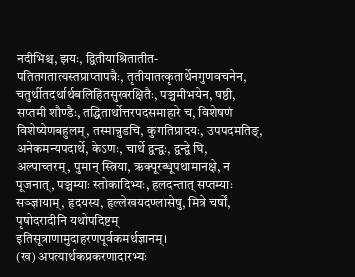नदीभिश्च, झयः, द्वितीयाश्रितातीत- पतितगतात्यस्तप्राप्तापन्नैः, तृतीयातत्कृतार्थेनगुणवचनेन, चतुर्थीतदर्थार्थबलिहितसुखरक्षितैः, पञ्चमीभयेन, षष्ठी, सप्तमी शौण्डैः, तद्धितार्थोत्तरपदसमाहारे च, विशेषणं विशेष्येणबहुलम्, तस्मान्नुडचि, कुगतिप्रादयः, उपपदमतिङ्, अनेकमन्यपदार्थे, केऽणः, चार्थे द्वन्द्वः, द्वन्द्वे घि, अल्पाच्तरम्, पुमान् स्त्रिया, ऋक्पूरब्धूपथामानक्षे, न पूजनात्, पञ्चम्याः स्तोकादिभ्यः, हलदन्तात् सप्तम्याः सञ्ज्ञायाम्, हृदयस्य, हृल्लेखयदण्लासेषु, मित्रे चर्षों, पृषोदरादीनि यथोपदिष्टम् इतिसूत्राणामुदाहरणपूर्वकमर्थज्ञानम्।
(ख) अपत्यार्थकप्रकरणादारभ्यः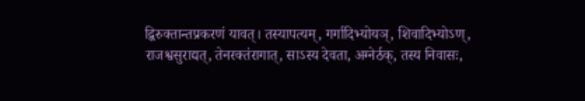द्विरुक्तान्तप्रकरणं यावत्। तस्यापत्यम्, गर्गादिभ्योयञ्, शिवादिभ्योऽण्, राजश्वसुराद्यत्, तेनरक्तंरागात्, साऽस्य देवता, अग्नेर्ठक्, तस्य निवासः,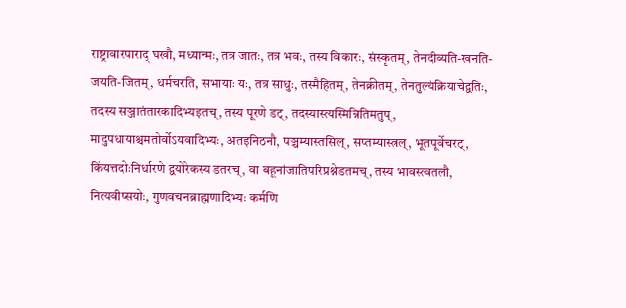राष्ट्रावारपाराद् घखौ, मध्यान्मः, तत्र जातः, तत्र भवः, तस्य विकारः, संस्कृतम्, तेनदीव्यति-खनति-जयति-जितम्, धर्मचरति, सभायाः यः, तत्र साधुः, तस्मैहितम्, तेनक्रीतम्, तेनतुल्यंक्रियाचेद्वतिः, तदस्य सञ्जातंतारकादिभ्यइतच्, तस्य पूरणे डट्, तदस्यास्त्यस्मिन्नितिमतुप्, मादुपधायाश्चमतोर्वोऽयवादिभ्यः, अतइनिठनौ, पञ्चम्यास्तसिल्, सप्तम्यास्त्रल्, भूतपूर्वेचरट्, किंयत्तदोःनिर्धारणे द्वयोरेकस्य डतरच्, वा बहूनांजातिपरिप्रश्नेडतमच्, तस्य भावस्त्वतलौ, नित्यवीप्सयोः, गुणवचनब्राह्मणादिभ्यः कर्मणि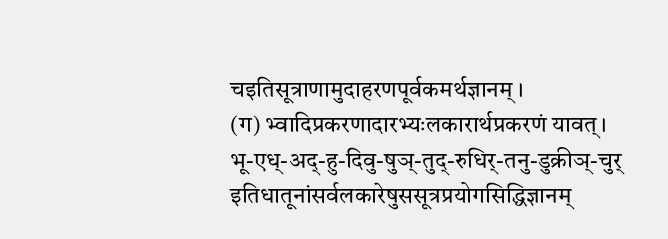चइतिसूत्राणामुदाहरणपूर्वकमर्थज्ञानम् ।
(ग) भ्वादिप्रकरणादारभ्यःलकारार्थप्रकरणं यावत्। भू-एध्-अद्-हु-दिवु-षुञ्-तुद्-रुधिर्-तनु-डुक्रीञ्-चुर् इतिधातूनांसर्वलकारेषुससूत्रप्रयोगसिद्धिज्ञानम्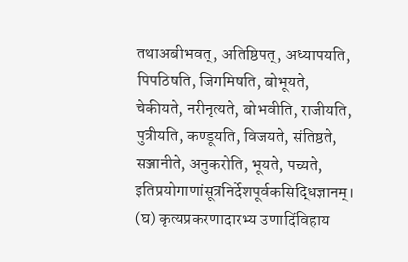तथाअबीभवत्, अतिष्ठिपत्, अध्यापयति, पिपठिषति, जिगमिषति, बोभूयते, चेकीयते, नरीनृत्यते, बोभवीति, राजीयति, पुत्रीयति, कण्डूयति, विजयते, संतिष्ठते, सञ्जानीते, अनुकरोति, भूयते, पच्यते, इतिप्रयोगाणांसूत्रनिर्देशपूर्वकसिद्धिज्ञानम्।
(घ) कृत्यप्रकरणादारभ्य उणादिंविहाय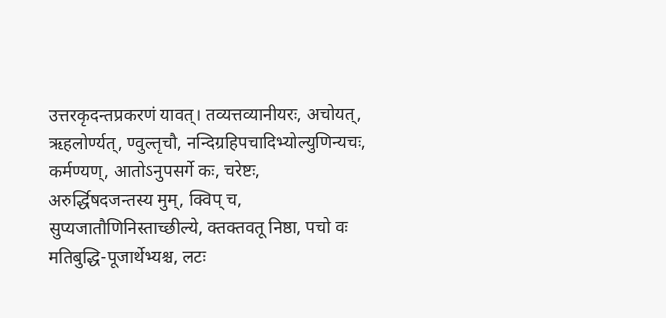उत्तरकृदन्तप्रकरणं यावत्। तव्यत्तव्यानीयरः, अचोयत्, ऋहलोर्ण्यत्, ण्वुल्तृचौ, नन्दिग्रहिपचादिभ्योल्युणिन्यचः, कर्मण्यण्, आतोऽनुपसर्गे कः, चरेष्टः, अरुर्द्धिषदजन्तस्य मुम्, क्विप् च, सुप्यजातौणिनिस्ताच्छील्ये, क्तक्तवतू निष्ठा, पचो वः मतिबुद्धि-पूजार्थेभ्यश्च, लटः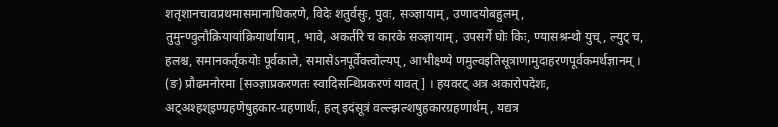शतृशानचावप्रथमासमानाधिकरणे, विदेः शतुर्वसुः, पुवः, सञ्ज्ञायाम्, उणादयोबहुलम्, तुमुन्ण्वुलौक्रियायांक्रियार्थायाम्, भावे, अकर्तरि च कारके सञ्ज्ञायाम्, उपसर्गे घोः किः, ण्यासश्रन्थो युच्, ल्युट् च, हलश्च, समानकर्तृकयोः पूर्वकाले, समासेऽनपूर्वेक्त्वोल्यप्, आभीक्ष्ण्ये णमुल्वइतिसूत्राणामुदाहरणपूर्वकमर्थज्ञानम् ।
(ङ) प्रौढमनोरमा [सञ्ज्ञाप्रकरणतः स्वादिसन्धिप्रकरणं यावत्] । हयवरट् अत्र अकारोपदेशः, अट्अश्हश्इण्ग्रहणेषुहकार-ग्रहणार्थः, हल् इदंसूत्रं वल्ल्झल्शषुहकारग्रहणार्थम्, यद्यत्र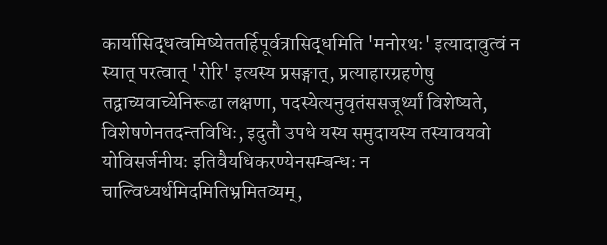कार्यासिद्धत्वमिष्येततर्हिपूर्वत्रासिद्धमिति 'मनोरथः' इत्यादावुत्वं न स्यात् परत्वात् 'रोरि' इत्यस्य प्रसङ्गात्, प्रत्याहारग्रहणेषु तद्वाच्यवाच्येनिरूढा लक्षणा, पदस्येत्यनुवृतंससजूर्थ्यां विशेष्यते, विशेषणेनतदन्तविधिः, इदुतौ उपधे यस्य समुदायस्य तस्यावयवो योविसर्जनीयः इतिवैयधिकरण्येनसम्बन्धः न चाल्विध्यर्थमिदमितिभ्रमितव्यम्,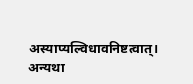अस्याप्यल्विधावनिष्टत्वात्। अन्यथा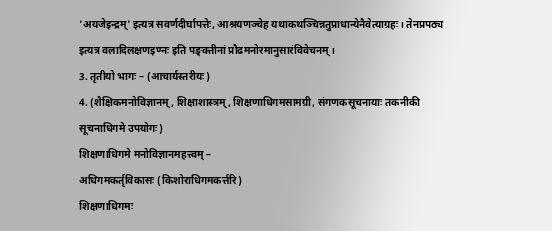'अयजेइन्द्रम्' इत्यत्र सवर्णदीर्घापत्तेः, आश्रयणञ्चेह यथाकथञ्चिन्नतुप्राधान्येनैवेत्याग्रहः। तेनप्रपठ्य इत्यत्र वलादिलक्षणइण्नः इति पङ्क्तीनां प्रौढमनोरमानुसारंविवेचनम् ।
3. तृतीयो भागः – (आचार्यस्तरीयः)
4. (शैक्षिकमनोविज्ञानम्, शिक्षाशास्त्रम्, शिक्षणाधिगमसामग्री, संगणकसूचनायाः तकनीकी सूचनाधिगमे उपयोगः)
शिक्षणाधिगमे मनोविज्ञानमहत्त्वम् –
अधिगमकर्तृविकासः (किशोराधिगमकर्त्तरि)
शिक्षणाधिगमः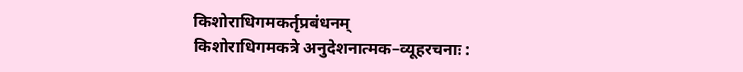किशोराधिगमकर्तृप्रबंधनम्
किशोराधिगमकत्रे अनुदेशनात्मक–व्यूहरचनाः :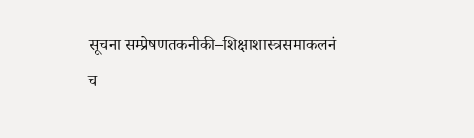सूचना सम्प्रेषणतकनीकी–शिक्षाशास्त्रसमाकलनं च